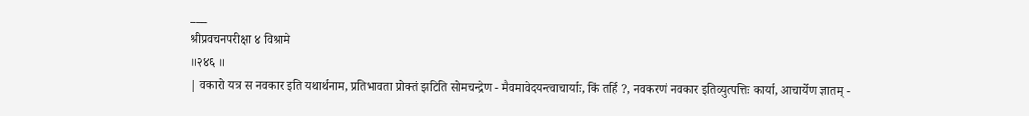___
श्रीप्रवचनपरीक्षा ४ विश्रामे
॥२४६ ॥
| वकारो यत्र स नवकार इति यथार्थनाम, प्रतिभावता प्रोक्तं झटिति सोमचन्द्रेण - मैवमावेदयन्त्वाचार्याः, किं तर्हि ?, नवकरणं नवकार इतिव्युत्पत्तिः कार्या, आचार्येण ज्ञातम् -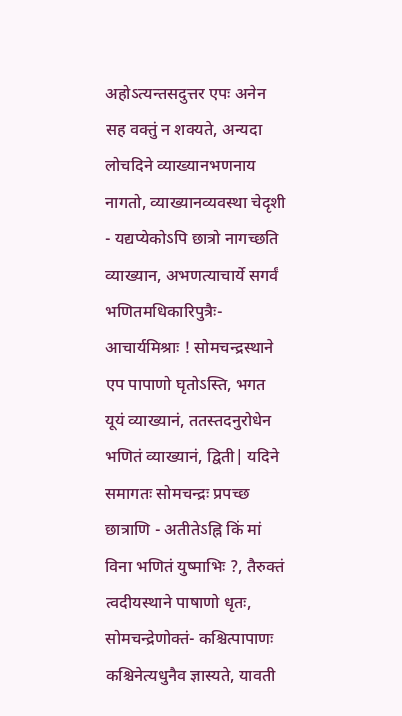अहोऽत्यन्तसदुत्तर एपः अनेन सह वक्तुं न शक्यते, अन्यदा लोचदिने व्याख्यानभणनाय नागतो, व्याख्यानव्यवस्था चेदृशी - यद्यप्येकोऽपि छात्रो नागच्छति व्याख्यान, अभणत्याचार्ये सगर्वं भणितमधिकारिपुत्रैः- आचार्यमिश्राः ! सोमचन्द्रस्थाने एप पापाणो घृतोऽस्ति, भगत यूयं व्याख्यानं, ततस्तदनुरोधेन भणितं व्याख्यानं, द्विती| यदिने समागतः सोमचन्द्रः प्रपच्छ छात्राणि - अतीतेऽह्नि किं मां विना भणितं युष्माभिः ?, तैरुक्तं त्वदीयस्थाने पाषाणो धृतः, सोमचन्द्रेणोक्तं- कश्चित्पापाणः कश्चिनेत्यधुनैव ज्ञास्यते, यावती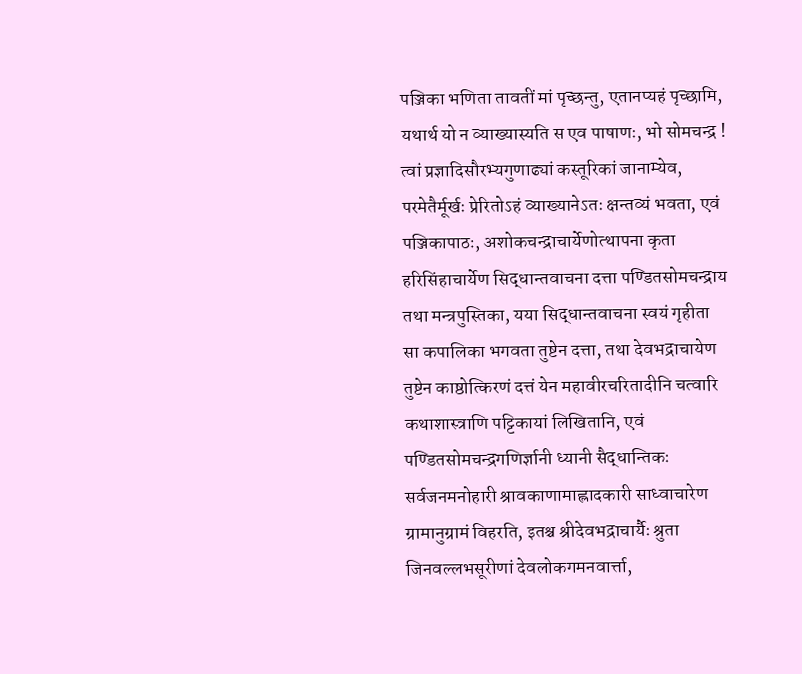पञ्जिका भणिता तावतीं मां पृच्छन्तु, एतानप्यहं पृच्छामि, यथार्थ यो न व्याख्यास्यति स एव पाषाणः, भो सोमचन्द्र ! त्वां प्रज्ञादिसौरभ्यगुणाढ्यां कस्तूरिकां जानाम्येव, परमेतैर्मूर्खः प्रेरितोऽहं व्याख्यानेऽतः क्षन्तव्यं भवता, एवं पञ्जिकापाठः, अशोकचन्द्राचार्येणोत्थापना कृता हरिसिंहाचार्येण सिद्धान्तवाचना दत्ता पण्डितसोमचन्द्राय तथा मन्त्रपुस्तिका, यया सिद्धान्तवाचना स्वयं गृहीता सा कपालिका भगवता तुष्टेन दत्ता, तथा देवभद्राचायेण तुष्टेन काष्ठोत्किरणं दत्तं येन महावीरचरितादीनि चत्वारि कथाशास्त्राणि पट्टिकायां लिखितानि, एवं पण्डितसोमचन्द्रगणिर्ज्ञानी ध्यानी सैद्धान्तिकः सर्वजनमनोहारी श्रावकाणामाह्लादकारी साध्वाचारेण ग्रामानुग्रामं विहरति, इतश्च श्रीदेवभद्राचार्यैः श्रुता जिनवल्लभसूरीणां देवलोकगमनवार्त्ता,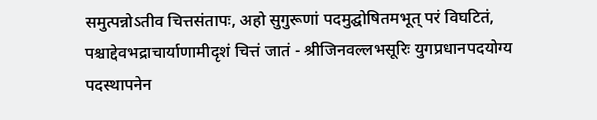समुत्पन्नोऽतीव चित्तसंतापः, अहो सुगुरूणां पदमुद्घोषितमभूत् परं विघटितं, पश्चाद्देवभद्राचार्याणामीदृशं चित्तं जातं - श्रीजिनवल्लभसूरिः युगप्रधानपदयोग्य पदस्थापनेन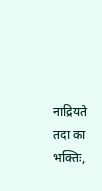नाद्रियते तदा का भक्तिः,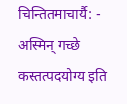चिन्तितमाचार्यै: - अस्मिन् गच्छे कस्तत्पदयोग्य इति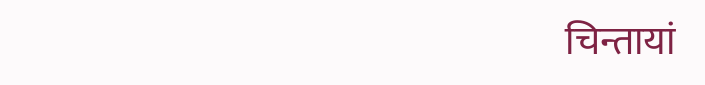चिन्तायां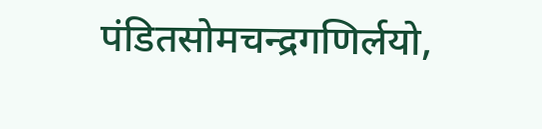पंडितसोमचन्द्रगणिर्लयो,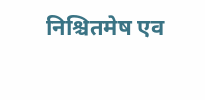निश्चितमेष एव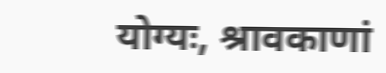योग्यः, श्रावकाणां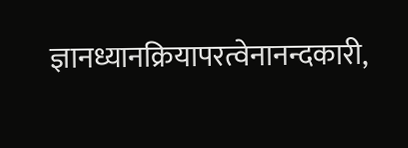ज्ञानध्यानक्रियापरत्वेनानन्दकारी,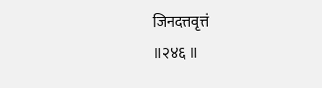जिनदत्तवृत्तं
॥२४६ ॥